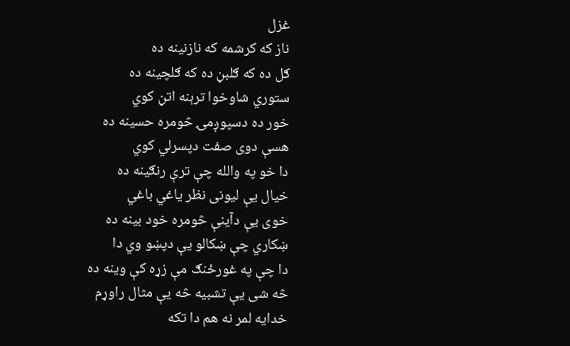غزل
ناز که کرشمه که نازنينه ده
ګل ده که ګلبڼ ده که ګلچينه ده
ستوري شاوخوا ترېنه اتڼ کوي
خور ده دسپوږمۍ څومره حسينه ده
هسې دوى صفت دپسرلي کوي
دا خو په والله چې ترې رنګينه ده
خيال يې ليونى نظر ياغي باغي
خوى يې دآينې څومره خود بينه ده
ښکاري چې ښکالو يې دپښو وي دا
دا چې په غورځنګ مې زړه کې وينه ده
څه شى يې تشبيه څه يې مثال راوړم
خدايه لمر نه هم دا تکه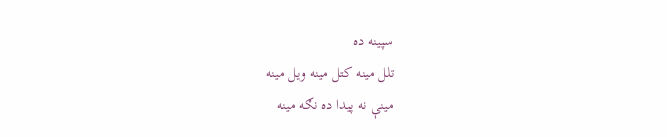سپينه ده
تلل مينه کتل مينه ويل مينه
مينې نه پيدا ده نګه مينه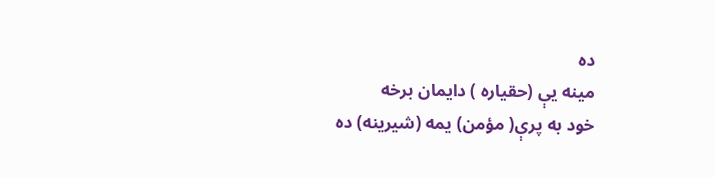ده
مينه يې (حقياره ) دايمان برخه
خود به پرې( مؤمن) يمه (شيرينه) ده